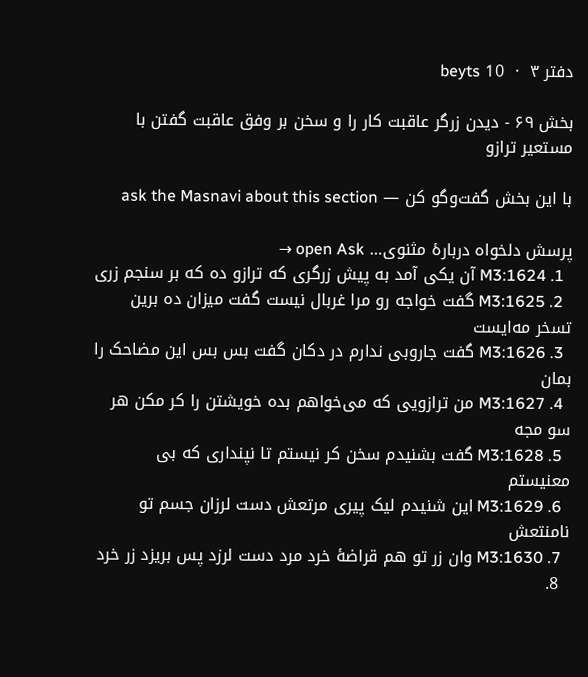دفتر ۳  ·  10 beyts

بخش ۶۹ - دیدن زرگر عاقبت کار را و سخن بر وفق عاقبت گفتن با مستعیر ترازو

با این بخش گفت‌وگو کن — ask the Masnavi about this section

پرسش دلخواه دربارهٔ مثنوی… open Ask →
  1. M3:1624 آن یکی آمد به پیش زرگری که ترازو ده که بر سنجم زری
  2. M3:1625 گفت خواجه رو مرا غربال نیست گفت میزان ده برین تسخر مه‌ایست
  3. M3:1626 گفت جاروبی ندارم در دکان گفت بس بس این مضاحک را بمان
  4. M3:1627 من ترازویی که می‌خواهم بده خویشتن را کر مکن هر سو مجه
  5. M3:1628 گفت بشنیدم سخن کر نیستم تا نپنداری که بی معنیستم
  6. M3:1629 این شنیدم لیک پیری مرتعش دست لرزان جسم تو نامنتعش
  7. M3:1630 وان زر تو هم قراضهٔ خرد مرد دست لرزد پس بریزد زر خرد
  8.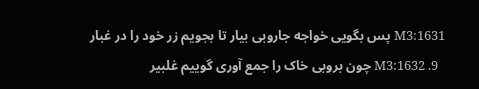M3:1631 پس بگویی خواجه جاروبی بیار تا بجویم زر خود را در غبار
  9. M3:1632 چون بروبی خاک را جمع آوری گوییم غلبیر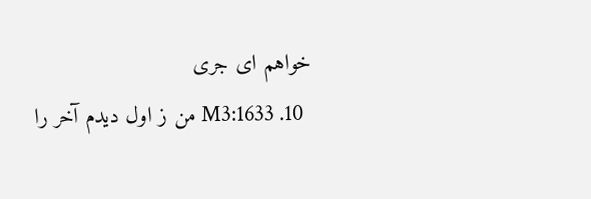خواهم ای جری
  10. M3:1633 من ز اول دیدم آخر را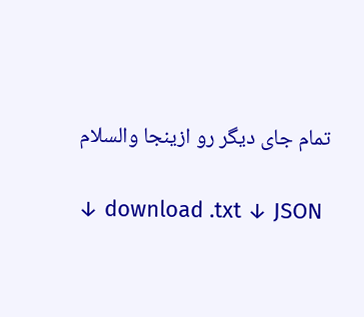تمام جای دیگر رو ازینجا والسلام

↓ download .txt ↓ JSON